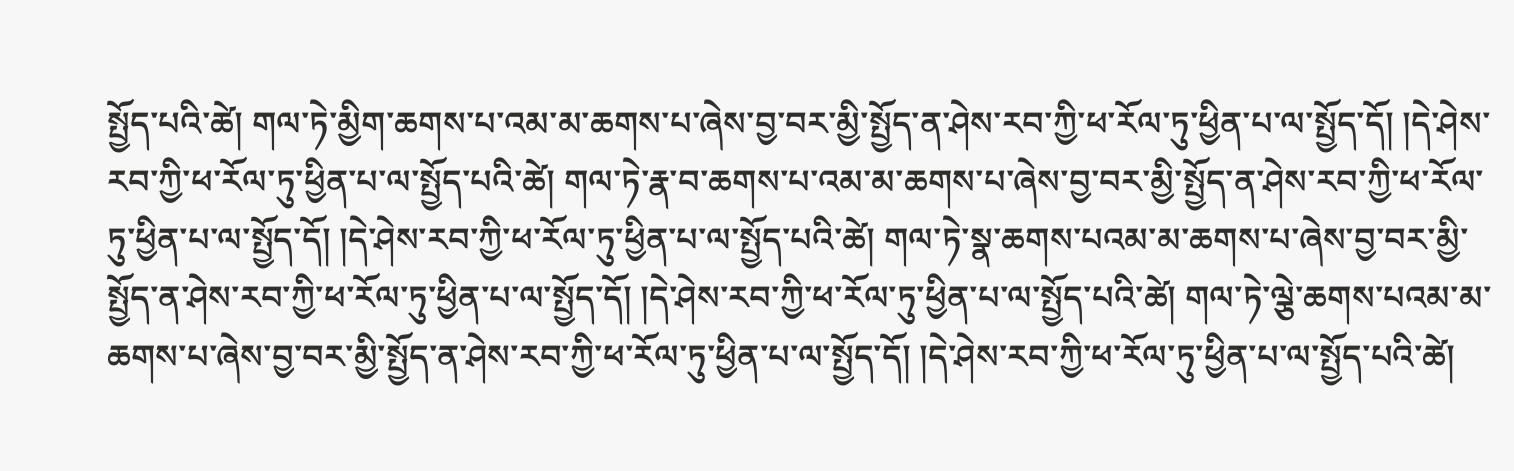སྤྱོད་པའི་ཚེ། གལ་ཏེ་མྱིག་ཆགས་པ་འམ་མ་ཆགས་པ་ཞེས་བྱ་བར་མྱི་སྤྱོད་ན་ཤེས་རབ་ཀྱི་ཕ་རོལ་ཏུ་ཕྱིན་པ་ལ་སྤྱོད་དོ། །དེ་ཤེས་རབ་ཀྱི་ཕ་རོལ་ཏུ་ཕྱིན་པ་ལ་སྤྱོད་པའི་ཚེ། གལ་ཏེ་རྣ་བ་ཆགས་པ་འམ་མ་ཆགས་པ་ཞེས་བྱ་བར་མྱི་སྤྱོད་ན་ཤེས་རབ་ཀྱི་ཕ་རོལ་ཏུ་ཕྱིན་པ་ལ་སྤྱོད་དོ། །དེ་ཤེས་རབ་ཀྱི་ཕ་རོལ་ཏུ་ཕྱིན་པ་ལ་སྤྱོད་པའི་ཚེ། གལ་ཏེ་སྣ་ཆགས་པའམ་མ་ཆགས་པ་ཞེས་བྱ་བར་མྱི་སྤྱོད་ན་ཤེས་རབ་ཀྱི་ཕ་རོལ་ཏུ་ཕྱིན་པ་ལ་སྤྱོད་དོ། །དེ་ཤེས་རབ་ཀྱི་ཕ་རོལ་ཏུ་ཕྱིན་པ་ལ་སྤྱོད་པའི་ཚེ། གལ་ཏེ་ལྕེ་ཆགས་པའམ་མ་ཆགས་པ་ཞེས་བྱ་བར་མྱི་སྤྱོད་ན་ཤེས་རབ་ཀྱི་ཕ་རོལ་ཏུ་ཕྱིན་པ་ལ་སྤྱོད་དོ། །དེ་ཤེས་རབ་ཀྱི་ཕ་རོལ་ཏུ་ཕྱིན་པ་ལ་སྤྱོད་པའི་ཚེ།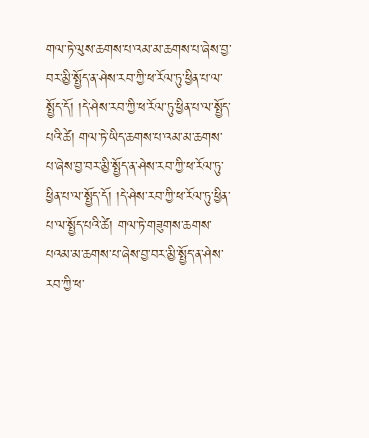གལ་ཏེ་ལུས་ཆགས་པ་འམ་མ་ཆགས་པ་ཞེས་བྱ་བར་མྱི་སྤྱོད་ན་ཤེས་རབ་ཀྱི་ཕ་རོལ་ཏུ་ཕྱིན་པ་ལ་སྤྱོད་དོ། །དེ་ཤེས་རབ་ཀྱི་ཕ་རོལ་ཏུ་ཕྱིན་པ་ལ་སྤྱོད་པའི་ཚེ། གལ་ཏེ་ཡིད་ཆགས་པ་འམ་མ་ཆགས་པ་ཞེས་བྱ་བར་མྱི་སྤྱོད་ན་ཤེས་རབ་ཀྱི་ཕ་རོལ་ཏུ་ཕྱིན་པ་ལ་སྤྱོད་དོ། །དེ་ཤེས་རབ་ཀྱི་ཕ་རོལ་ཏུ་ཕྱིན་པ་ལ་སྤྱོད་པའི་ཚེ། གལ་ཏེ་གཟུགས་ཆགས་པའམ་མ་ཆགས་པ་ཞེས་བྱ་བར་མྱི་སྤྱོད་ན་ཤེས་རབ་ཀྱི་ཕ་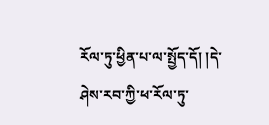རོལ་ཏུ་ཕྱིན་པ་ལ་སྤྱོད་དོ། །དེ་ཤེས་རབ་ཀྱི་ཕ་རོལ་ཏུ་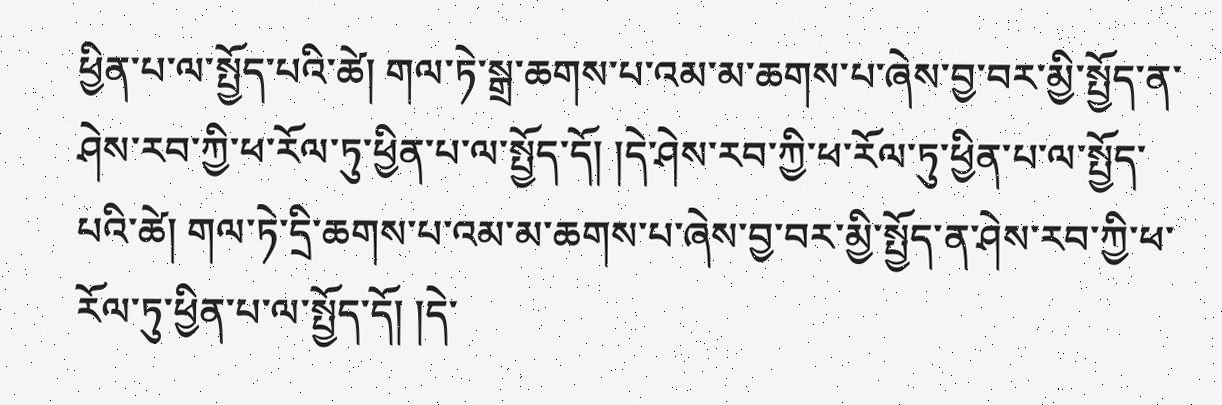ཕྱིན་པ་ལ་སྤྱོད་པའི་ཚེ། གལ་ཏེ་སྒྲ་ཆགས་པ་འམ་མ་ཆགས་པ་ཞེས་བྱ་བར་མྱི་སྤྱོད་ན་ཤེས་རབ་ཀྱི་ཕ་རོལ་ཏུ་ཕྱིན་པ་ལ་སྤྱོད་དོ། །དེ་ཤེས་རབ་ཀྱི་ཕ་རོལ་ཏུ་ཕྱིན་པ་ལ་སྤྱོད་པའི་ཚེ། གལ་ཏེ་དྲི་ཆགས་པ་འམ་མ་ཆགས་པ་ཞེས་བྱ་བར་མྱི་སྤྱོད་ན་ཤེས་རབ་ཀྱི་ཕ་རོལ་ཏུ་ཕྱིན་པ་ལ་སྤྱོད་དོ། །དེ་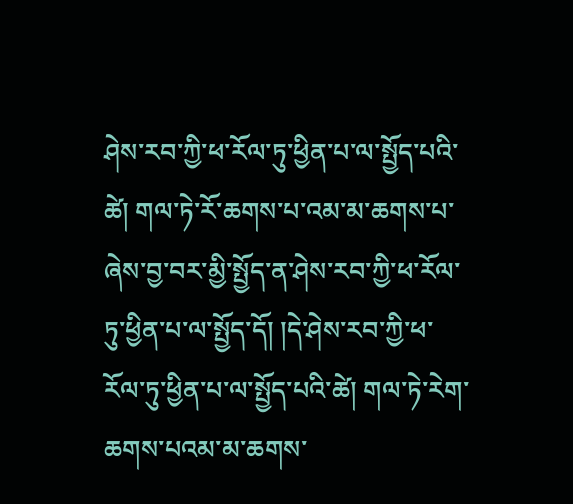ཤེས་རབ་ཀྱི་ཕ་རོལ་ཏུ་ཕྱིན་པ་ལ་སྤྱོད་པའི་ཚེ། གལ་ཏེ་རོ་ཆགས་པ་འམ་མ་ཆགས་པ་ཞེས་བྱ་བར་མྱི་སྤྱོད་ན་ཤེས་རབ་ཀྱི་ཕ་རོལ་ཏུ་ཕྱིན་པ་ལ་སྤྱོད་དོ། །དེ་ཤེས་རབ་ཀྱི་ཕ་རོལ་ཏུ་ཕྱིན་པ་ལ་སྤྱོད་པའི་ཚེ། གལ་ཏེ་རེག་ཆགས་པའམ་མ་ཆགས་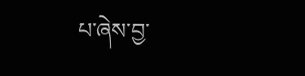པ་ཞེས་བྱ་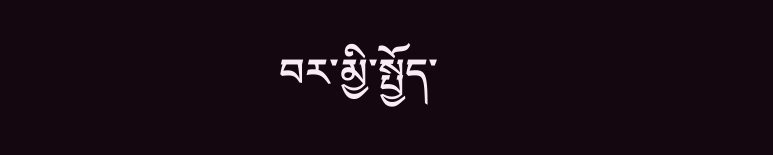བར་མྱི་སྤྱོད་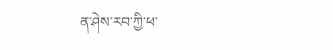ན་ཤེས་རབ་ཀྱི་ཕ་